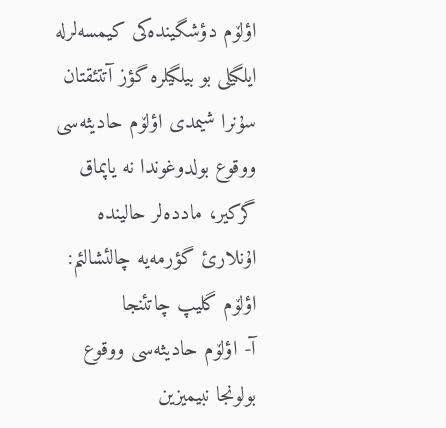اؤلۆم دؤشگیندەکی کیمسەلرلە ایلگیلی بو بیلگیلرە گؤز آتتئقتان سۇنرا شیمدی اؤلۆم حادیثەسی ووقوع بولدوغوندا نە یاپماق گرکیر، ماددەلر حالیندە اۇنلارئ گؤرمەیە چالئشالئم:
اؤلۆم گلیپ چاتئنجا
آ- اؤلۆم حادیثەسی ووقوع بولونجا نبیمیزین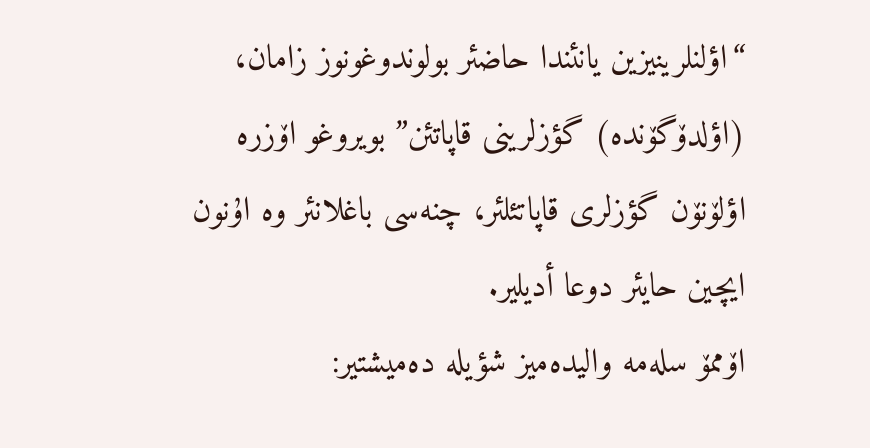“اؤلنلرینیزین یانئندا حاضئر بولوندوغونوز زامان، (اؤلدۆگۆندە) گؤزلرینی قاپاتئن” بویروغو اۆزرە اؤلۆنۆن گؤزلری قاپاتئلئر، چنەسی باغلانئر وە اۇنون ایچین حایئر دوعا أدیلیر.
اۆممۆ سلەمە والیدەمیز شؤیلە دەمیشتیر: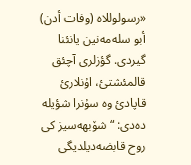«رسولوللاە (وفات أدن) أبو سلەمەنین یانئنا گیردی. گؤزلری آچئق قالمئشتئ، اۇنلارئ قاپادئ وە سۇنرا شؤیلە دەدی: “شۆبهەسیز کی روح قابضەدیلدیگی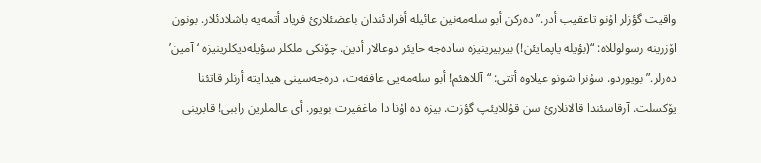واقیت گؤزلر اۇنو تاعقیب أدر.” دەرکن أبو سلەمەنین عائیلە أفرادئندان باعضئلارئ فریاد أتمەیە باشلادئلار. بونون اۆزرینە رسولوللاە: “(بؤیلە یاپمایئن!) بیربیرینیزە سادەجە حایئر دوعالار أدین. چۆنکی ملکلر سؤیلەدیکلرینیزە ‘آمین’ دەرلر.” بویوردو. سۇنرا شونو عیلاوە أتتی: “آللاهئم! أبو سلەمەیی عاففەت، درەجەسینی هیدایتە أرنلر قاتئنا یۆکسلت. آرقاسئندا قالانلارئ سن قۇللایئپ گؤزت. بیزە دە اۇنا دا ماغفیرت بویور. أی عالملرین راببی! قابرینی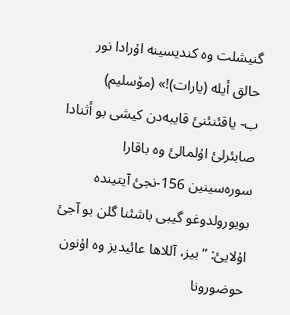گنیشلت وە کندیسینە اۇرادا نور حالق أیلە (یارات)!» (مۆسلیم)
ب- یاقئنئنئ قایبەدن کیشی بو أثنادا صابئرلئ اۇلمالئ وە باقارا سورەسینین 156-نجئ آیتیندە بویورولدوغو گیبی باشئنا گلن بو آجئ اۇلایئ: “بیز، آللاها عائیدیز وە اۇنون حوضورونا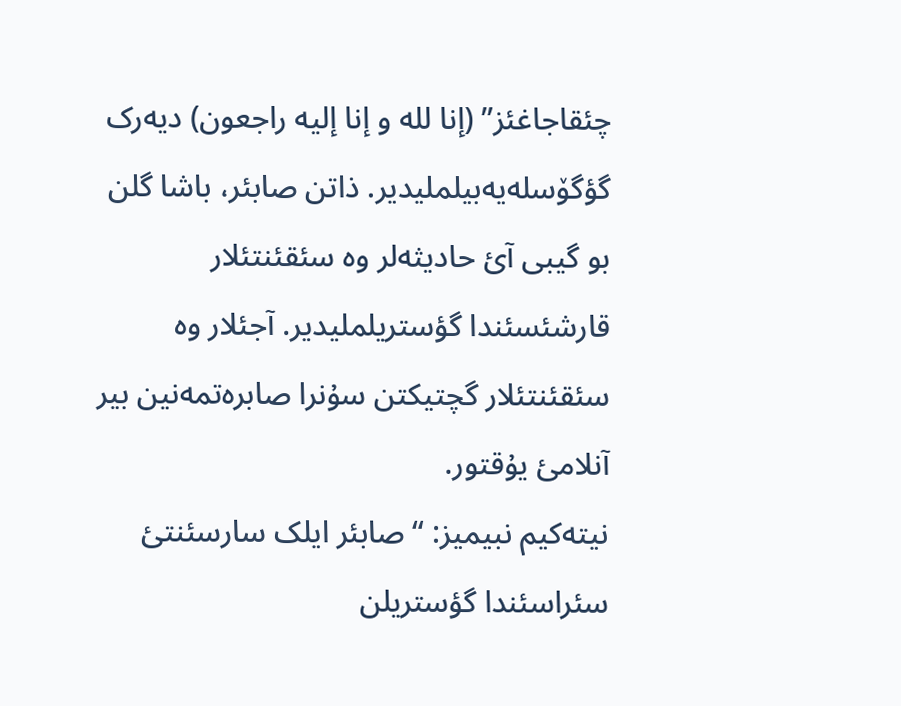چئقاجاغئز” (إنا للە و إنا إلیە راجعون) دیەرک گؤگۆسلەیەبیلملیدیر. ذاتن صابئر، باشا گلن بو گیبی آئ حادیثەلر وە سئقئنتئلار قارشئسئندا گؤستریلملیدیر. آجئلار وە سئقئنتئلار گچتیکتن سۇنرا صابرەتمەنین بیر آنلامئ یۇقتور.
نیتەکیم نبیمیز: “صابئر ایلک سارسئنتئ سئراسئندا گؤستریلن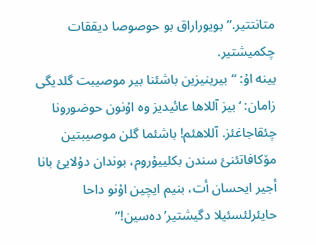متانتتیر.” بویوراراق بو حوصوصا دیققات چکمیشتیر.
یینە اۇ: “بیرینیزین باشئنا بیر موصیبت گلدیگی زامان: ‘بیز آللاها عائیدیز وە اۇنون حوضورونا چئقاجاغئز. آللاهئم! باشئما گلن موصیبتین مۆکافاتئنئ سندن بکلییۇروم، بوندان دۇلایئ بانا أجیر ایحسان أت، بنیم ایچین اۇنو داحا حایئرلئسئیلا دگیشتیر’ دەسین!”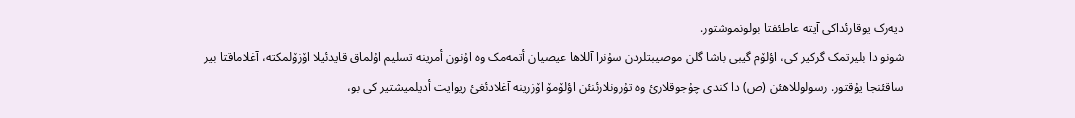دیەرک یوقارئداکی آیتە عاطئفتا بولونموشتور.
شونو دا بلیرتمک گرکیر کی، اؤلۆم گیبی باشا گلن موصیبتلردن سۇنرا آللاها عیصیان أتمەمک وە اۇنون أمرینە تسلیم اۇلماق قایدئیلا اۆزۆلمکتە، آغلاماقتا بیر ساقئنجا یۇقتور. رسولوللاهئن (ص) دا کندی چۇجوقلارئ وە تۇرونلارئنئن اؤلۆمۆ اۆزرینە آغلادئغئ ریوایت أدیلمیشتیر کی بو،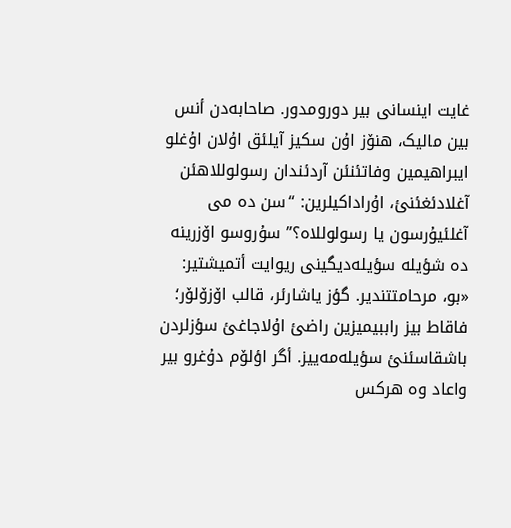غایت اینسانی بیر دورومدور. صاحابەدن أنس بین مالیک، هنۆز اۇن سکیز آیلئق اۇلان اۇغلو ایبراهیمین وفاتئنئن آردئندان رسولوللاهئن آغلادئغئنئ، اۇراداکیلرین: “سن دە می آغلئیۇرسون یا رسولوللاە؟” سۇروسو اۆزرینە دە شؤیلە سؤیلەدیگینی ریوایت أتمیشتیر:
«بو، مرحامتتندیر. گؤز یاشارئر، قالب اۆزۆلۆر؛ فاقاط بیز راببیمیزین راضئ اۇلاجاغئ سؤزلردن باشقاسئنئ سؤیلەمەییز. أگر اؤلۆم دۇغرو بیر واعاد وە هرکس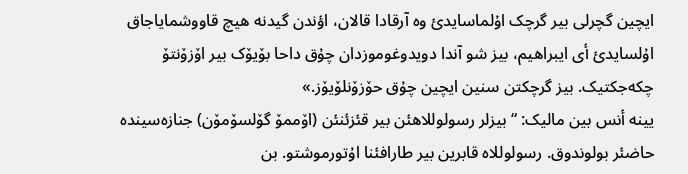ایچین گچرلی بیر گرچک اۇلماسایدئ وە آرقادا قالان، اؤندن گیدنە هیچ قاووشمایاجاق اۇلسایدئ أی ایبراهیم، بیز شو آندا دویدوغوموزدان چۇق داحا بۆیۆک بیر اۆزۆنتۆ چکەجکتیک. بیز گرچکتن سنین ایچین چۇق حۆزۆنلۆیۆز.»
یینە أنس بین مالیک: “بیزلر رسولوللاهئن بیر قئزئنئن (اۆممۆ گۆلسۆمۆن) جنازەسیندە حاضئر بولوندوق. رسولوللاە قابرین بیر طارافئنا اۇتورموشتو. بن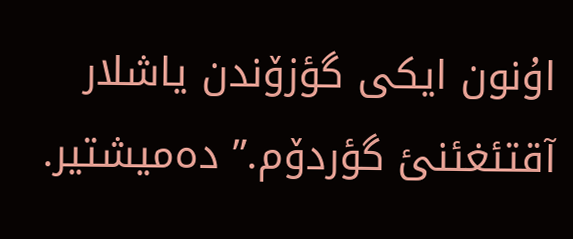اۇنون ایکی گؤزۆندن یاشلار آقتئغئنئ گؤردۆم.” دەمیشتیر.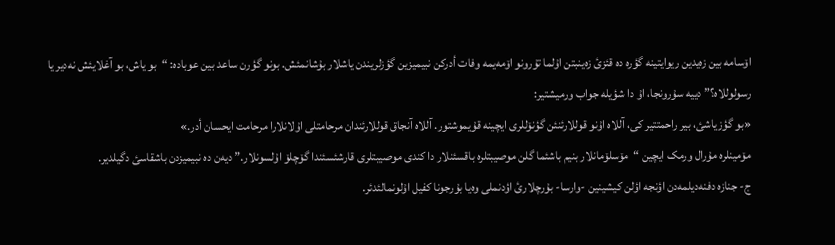اۆسامە بین زەیدین ریوایتینە گؤرە دە قئزئ زەینبتن اۇلما تۇرونو اۆمەیمە وفات أدرکن نبیمیزین گؤزلریندن یاشلار بۇشانمئش. بونو گؤرن ساعد بین عوبادە: “بو یاش، بو آغلایئش نەدیر یا رسولوللاە؟” دییە سۇرونجا، اۇ دا شؤیلە جواب ورمیشتیر:
«بو گؤزیاشئ، بیر راحمتتیر کی، آللاە اۇنو قوللارئنئن گؤنۆللری ایچینە قۇیموشتور. آللاە آنجاق قوللارئندان مرحامتلی اۇلانلارا مرحامت ایحسان أدر.»
مۆمینلرە مۇرال ورمک ایچین “مۆسلۆمانلار بنیم باشئما گلن موصیبتلرە باقسئنلار دا کندی موصیبتلری قارشئسئندا گۆچلۆ اۇلسونلار.” دیەن دە نبیمیزدن باشقاسئ دگیلدیر.
ج- جنازە دفنەدیلمەدن اؤنجە اؤلن کیشینین -وارسا- بۇرچلارئ اؤدنملی وەیا بۇرجونا کفیل اۇلونمالئدئر.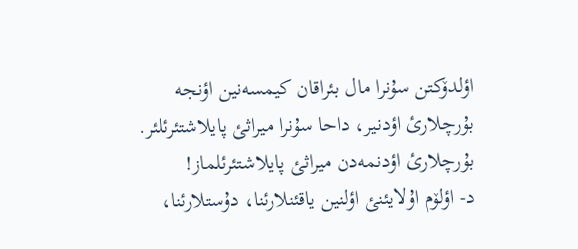اؤلدۆکتن سۇنرا مال بئراقان کیمسەنین اؤنجە بۇرچلارئ اؤدنیر، داحا سۇنرا میراثئ پایلاشتئرئلئر. بۇرچلارئ اؤدنمەدن میراثئ پایلاشتئرئلماز!
د- اؤلۆم اۇلایئنئ اؤلنین یاقئنلارئنا، دۇستلارئنا،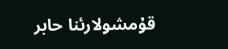قۇمشولارئنا حابر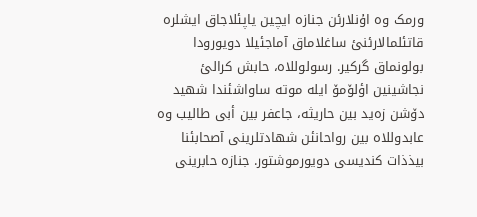ورمک وە اۇنلارئن جنازە ایچین یاپئلاجاق ایشلرە قاتئلمالارئنئ ساغلاماق آماجئیلا دویورودا بولونماق گرکیر. رسولوللاە، حابش کرالئ نجاشینین اؤلۆمۆ ایلە موتە ساواشئندا شهید دۆشن زەید بین حاریثە، جاعفر بین أبی طالیب وە عابدوللاە بین رواحانئن شهادتلرینی آصحابئنا بیذذات کندیسی دویورموشتور. جنازە حابرینی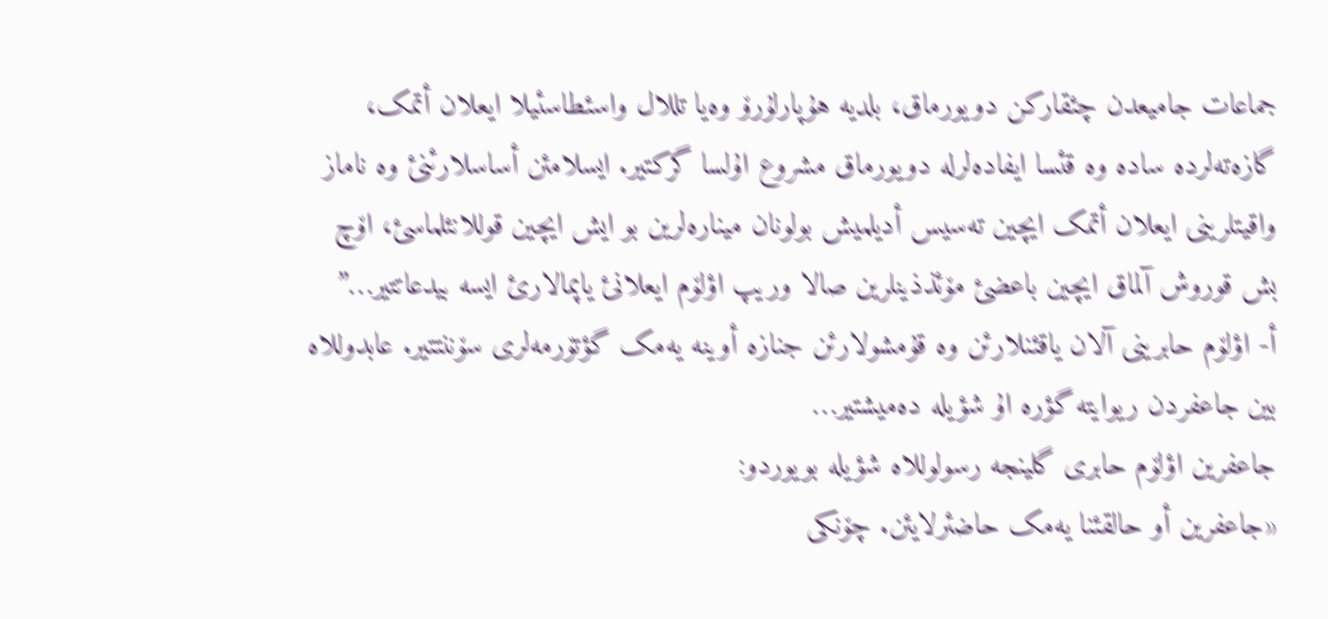جماعات جامیعدن چئقارکن دویورماق، بلدیە هۇپارلۇرۆ وەیا تللال واسئطاسئیلا ایعلان أتمک، گازەتەلردە سادە وە قئسا ایفادەلرلە دویورماق مشروع اۇلسا گرکتیر. ایسلامئن أساسلارئنئ وە ناماز واقیتلرینی ایعلان أتمک ایچین تەسیس أدیلمیش بولونان مینارەلرین بو ایش ایچین قوللانئلماسئ، اۆچ بش قوروش آلماق ایچین باعضئ مۆئذذینلرین صالا وریپ اؤلۆم ایعلانئ یاپمالارئ ایسە بیدعاتتیر…”
أ- اؤلۆم حابرینی آلان یاقئنلارئن وە قۇمشولارئن جنازە أوینە یەمک گؤتۆرمەلری سۆننتتیر. عابدوللاە بین جاعفردن ریوایتە گؤرە اۇ شؤیلە دەمیشتیر…
جاعفرین اؤلۆم حابری گلینجە رسولوللاە شؤیلە بویوردو:
«جاعفرین أو حالقئنا یەمک حاضئرلایئن. چۆنکی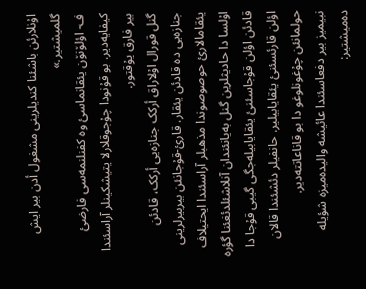اۇنلارئن باشئنا کندیلرینی مشغول أدن بیر ایش گلمیشتیر.»
ف- اؤلۆنۆن یئقانماسئ وە کفنلنمەسی فارضئ کیفایەدیر. بو قۇنودا چۇجوقلارلا یتیشکینلر آراسئندا بیر فارق یۇقتور.
گنل قورال اۇلاراق أرکک جنازەیی أرکک، قادئن جنازەیی دە قادئن یئقار. قارئ-قۇجانئن بیربیرلرینی یئقامالارئ حوصوصوندا مذهبلر آراسئندا ایحتیلاف اۇلسا دا حادیثلرین گنل بەیانئندان آنلاشئلدئغئنا گؤرە قادئن اؤلن قۇجاسئنئ یئقایابیلەجگی گیبی قۇجا دا اؤلن قارئسئنئ یئقایابیلیر. حانفیلر دئشئندا قالان حولمانئن چۇغونلوغو دا بو قاناعاتتەدیر.
نبیمیز بیر دفعاسئندا عائیشە والیدەمیزە شؤیلە دەمیشتیر: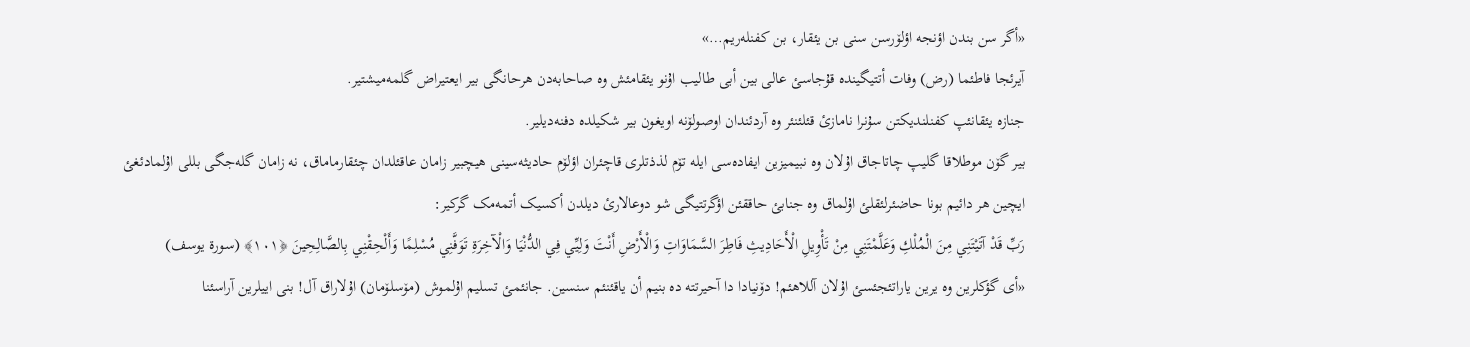«أگر سن بندن اؤنجە اؤلۆرسن سنی بن یئقار، بن کفنلەریم…»
آیرئجا فاطئما (رض) وفات أتتیگیندە قۇجاسئ عالی بین أبی طالیب اۇنو یئقامئش وە صاحابەدن هرحانگی بیر ایعتیراض گلمەمیشتیر.
جنازە یئقانئپ کفنلندیکتن سۇنرا نامازئ قئلئنئر وە آردئندان اوصولۆنە اویغون بیر شکیلدە دفنەدیلیر.
بیر گۆن موطلاقا گلیپ چاتاجاق اۇلان وە نبیمیزین ایفادەسی ایلە تۆم لذذتلری قاچئران اؤلۆم حادیثەسینی هیچبیر زامان عاقئلدان چئقارماماق، نە زامان گلەجگی بللی اۇلمادئغئ ایچین هر دائیم بونا حاضئرلئقلئ اۇلماق وە جنابئ حاققئن اؤگرتتیگی شو دوعالارئ دیلدن أکسیک أتمەمک گرکیر:
رَبِّ قَدْ آتَيْتَنِي مِنَ الْمُلْكِ وَعَلَّمْتَنِي مِنْ تَأْوِيلِ الْأَحَادِيثِ فَاطِرَ السَّمَاوَاتِ وَالْأَرْضِ أَنْتَ وَلِيِّي فِي الدُّنْيَا وَالْآخِرَةِ تَوَفَّنِي مُسْلِمًا وَأَلْحِقْنِي بِالصَّالِحِينَ ﴿۱۰۱﴾ (سورة یوسف)
«أی گؤکلرین وە یرین یاراتئجئسئ اۇلان آللاهئم! دۆنیادا دا آحیرتتە دە بنیم أن یاقئنئم سنسین. جانئمئ تسلیم اۇلموش (مۆسلۆمان) اۇلاراق آل! بنی اییلرین آراسئنا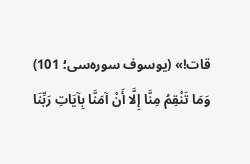قات!» (یوسوف سورەسی؛ 101)
وَمَا تَنْقِمُ مِنَّا إِلَّا أَنْ آمَنَّا بِآيَاتِ رَبِّنَا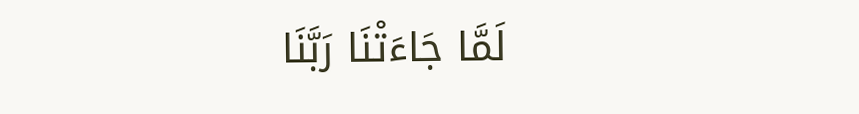لَمَّا جَاءَتْنَا رَبَّنَا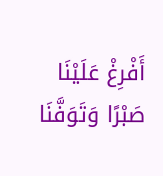أَفْرِغْ عَلَيْنَا صَبْرًا وَتَوَفَّنَا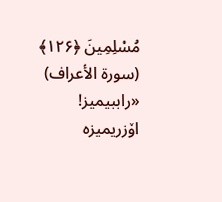مُسْلِمِينَ ﴿۱۲۶﴾ (سورة الأعراف)
«راببیمیز! اۆزریمیزە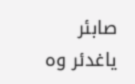صابئر یاغدئر وە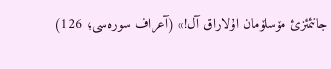جانئمئزئ مۆسلۆمان اۇلاراق آل!» (آعراف سورەسی؛ 126)